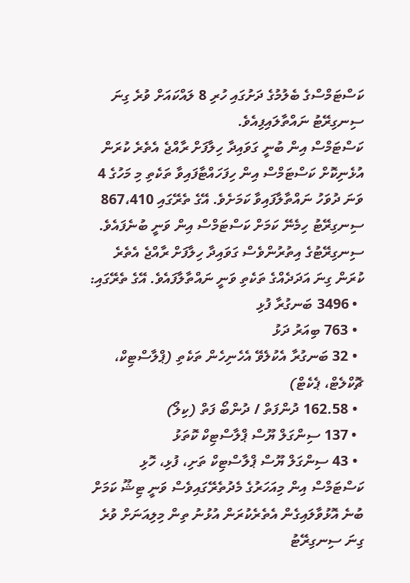ކަސްޓަމްސްގެ ބެލުމުގެ ދަށުގައި ހުރި 8 ލައްކައަށް ވުރެ ގިނަ ސިނގިރޭޓު ނައްތާލައިފިއެވެ.
ކަސްޓަމްސް އިން ބުނީ ގަވައިދާ ހިލާފަށް ރާއްޖެ އެތެރެ ކުރަން އުޅެނިކޮށް ކަސްޓަމްސް އިން ހިފަހައްޓާފައިވާ ތަކެތި މި މަހުގެ 4 ވަނަ ދުވަހު ނައްތާލާފައިވާ ކަމަށެވެ. އޭގެ ތެރޭގައި 867،410 ސިނގިރޭޓު ހިމެނޭ ކަމަށް ކަސްޓަމްސް އިން ވަނީ ބުނެފައެވެ.
ސިނގިރޭޓުގެ އިތުރުންވެސް ގަވައިދާ ހިލާފަށް ރާއްޖެ އެތެރެ ކުރަން ގިނަ އަދަދެއްގެ ތަކެތި ވަނީ ނައްތާލާފައެވެ. އޭގެ ތެރޭގައި:
  • 3496 ބަނގުރާ ފުޅި
  • 763 ބިއަރު ދަޅު
  • 32 ބަނގުރާ އެކުލެވޭ އެހެނިހެން ތަކެތި (ޕްލާސްޓިކް، ޗޮކްލެޓް، ޕެކެޓް)
  • 162.58 ދުންފަތް / ދުންބޯ ފަތް (ކިލޯ)
  • 137 ސިންގަލް ޔޫސް ޕްލާސްޓިކް ކޮތަޅު
  • 43 ސިންގަލް ޔޫސް ޕްލާސްޓިކް ތަށި، ފުޅި، ހޮޅި
ކަސްޓަމްސް އިން މިއަހަރުގެ މެދުތެރޭގައިވެސް ވަނީ ޓިޝޫ ކަމަށް ބުނެ އޮޅުވާލައިގެން އެތެރެކުރަން އުޅުނު ތިން މިލިއަނަށް ވުރެ ގިނަ ސިނގިރޭޓު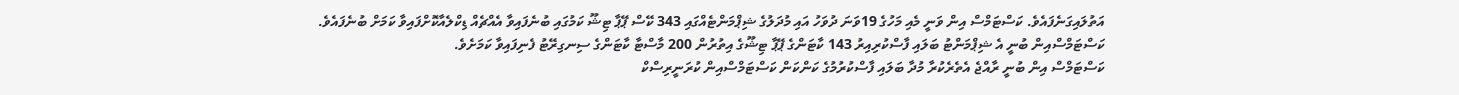އަތުލައިގަނެފައެވެ. ކަސްޓަމްސް އިން ވަނީ މެއި މަހުގެ 19ވަނަ ދުވަހު އައި މުދަލުގެ ޝިޕްމަންޓެއްގައި 343 ކޭސް ޕޭޕާ ޓިޝޫ ކަމުގައި ބުނެފައިވާ އެއްޗެއް ޑިކްލެއާކޮށްފައިވާ ކަމަށް ބުނެފައެވެ.
ކަސްޓަމްސްއިން ބުނީ އެ ޝިޕްމަންޓު ބަލައި ފާސްކުރިއިރު 143 ކާޓަންގެ ޕޭޕާ ޓިޝޫގެ އިތުރުން 200 މާސްޓާ ކާޓަންގެ ސިނގިރޭޓު ފެނިފައިވާ ކަމަށެވެ.
ކަސްޓަމްސް އިން ބުނީ ރާއްޖެ އެތެރެކުރާ މުދާ ބަލައި ފާސްކުރުމުގެ ކަންކަން ކަސްޓަމްސްއިން ކުރަނީރިސްކް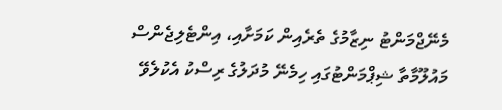މެނޭޖްމަންޓު ނިޒާމުގެ ތެރެއިން ކަމަށާއި، އިންޓެލިޖެންސް މައުލޫމާތާ ޝިޕްމަންޓުގައި ހިމެނޭ މުދަލުގެ ރިސްކު އެކުލެވޭ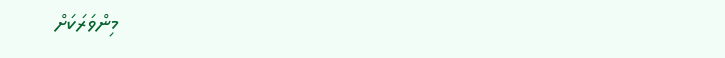މިންވަރަކަށް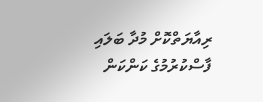ރިއާޔަތްކޮށް މުދާ ބަލައި ފާސްކުރުމުގެ ކަންކަން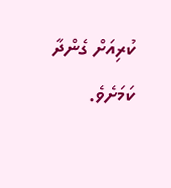ކުރިއަށް ގެންދާ ކަމަށެވެ.